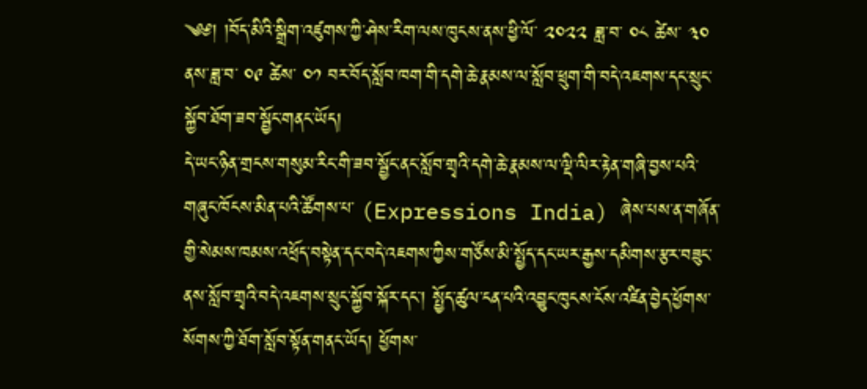༄༅། །བོད་མིའི་སྒྲིག་འཛུགས་ཀྱི་ཤེས་རིག་ལས་ཁུངས་ནས་ཕྱི་ལོ་ ༢༠༢༢ ཟླ་བ་ ༠༨ ཚེས་ ༣༠ ནས་ཟླ་བ་ ༠༩ ཚེས་ ༠༡ བར་བོད་སློབ་ཁག་གི་དགེ་ཆེ་རྣམས་ལ་སློབ་ཕྲུག་གི་བདེ་འཇགས་དང་སྲུང་སྐྱོབ་ཐོག་ཟབ་སྦྱོང་གནང་ཡོད།
དེ་ཡང་ཉིན་གྲངས་གསུམ་རིང་གི་ཟབ་སྦྱོང་ནང་སློབ་གྲྭའི་དགེ་ཆེ་རྣམས་ལ་ལྡི་ལིར་རྟེན་གཞི་བྱས་པའི་གཞུང་ཁོངས་མིན་པའི་ཚོགས་པ་ (Expressions India) ཞེས་པས་ན་གཞོན་གྱི་སེམས་ཁམས་འཕྲོད་བསྟེན་དང་བདེ་འཇགས་ཀྱིས་གཙོས་མི་སྤྱོད་དང་ཡར་རྒྱས་དམིགས་རྩར་བཟུང་ནས་སློབ་གྲྭའི་བདེ་འཇགས་སྲུང་སྐྱོབ་སྐོར་དང་། སྤྱོད་ཚུལ་ངན་པའི་འབྱུང་ཁུངས་ངོས་འཛིན་བྱེད་ཕྱོགས་སོགས་ཀྱི་ཐོག་སློབ་སྟོན་གནང་ཡོད། ཕྱོགས་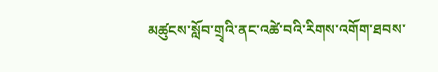མཚུངས་སློབ་གྲྭའི་ནང་འཚེ་བའི་རིགས་འགོག་ཐབས་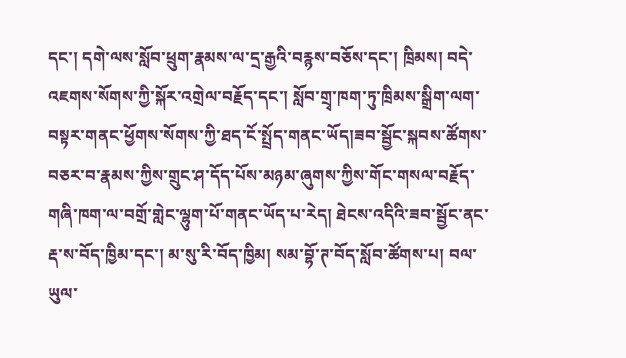དང་། དགེ་ལས་སློབ་ཕྲུག་རྣམས་ལ་དྲ་རྒྱའི་བརྙས་བཅོས་དང་། ཁྲིམས། བདེ་འཇགས་སོགས་ཀྱི་སྐོར་འགྲེལ་བརྗོད་དང་། སློབ་གྲྭ་ཁག་ཏུ་ཁྲིམས་སྒྲིག་ལག་བསྟར་གནང་ཕྱོགས་སོགས་ཀྱི་ཐད་ངོ་སྤྲོད་གནང་ཡོད།ཟབ་སྦྱོང་སྐབས་ཚོགས་བཅར་བ་རྣམས་ཀྱིས་གྲུང་ཤ་དོད་པོས་མཉམ་ཞུགས་ཀྱིས་གོང་གསལ་བརྗོད་གཞི་ཁག་ལ་བགྲོ་གླེང་ལྷུག་པོ་གནང་ཡོད་པ་རེད། ཐེངས་འདིའི་ཟབ་སྦྱོང་ནང་རྡ་ས་བོད་ཁྱིམ་དང་། མ་སུ་རི་བོད་ཁྱིམ། སམ་བྷོ་ཊ་བོད་སློབ་ཚོགས་པ། བལ་ཡུལ་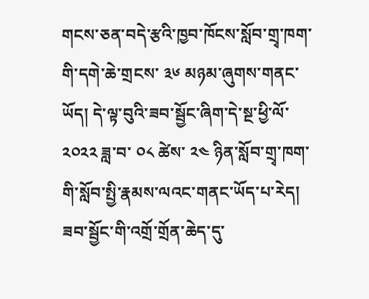གངས་ཅན་བདེ་རྩའི་ཁྱབ་ཁོངས་སློབ་གྲྭ་ཁག་གི་དགེ་ཆེ་གྲངས་ ༣༦ མཉམ་ཞུགས་གནང་ཡོད། དེ་ལྟ་བུའི་ཟབ་སྦྱོང་ཞིག་དེ་སྔ་ཕྱི་ལོ་ ༢༠༢༢ ཟླ་བ་ ༠༨ ཚེས་ ༢༤ ཉིན་སློབ་གྲྭ་ཁག་གི་སློབ་སྤྱི་རྣམས་ལའང་གནང་ཡོད་པ་རེད། ཟབ་སྦྱོང་གི་འགྲོ་གྲོན་ཆེད་དུ་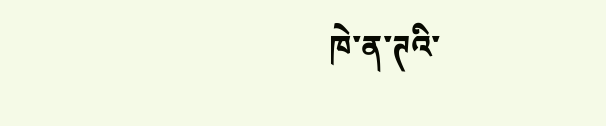ཁེ་ན་ཊའི་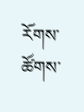རོགས་ཚོགས་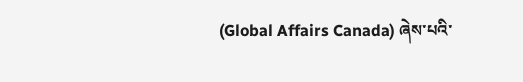(Global Affairs Canada) ཞེས་པའི་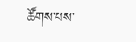ཚོགས་པས་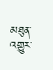མཐུན་འགྱུར་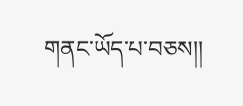གནང་ཡོད་པ་བཅས།།